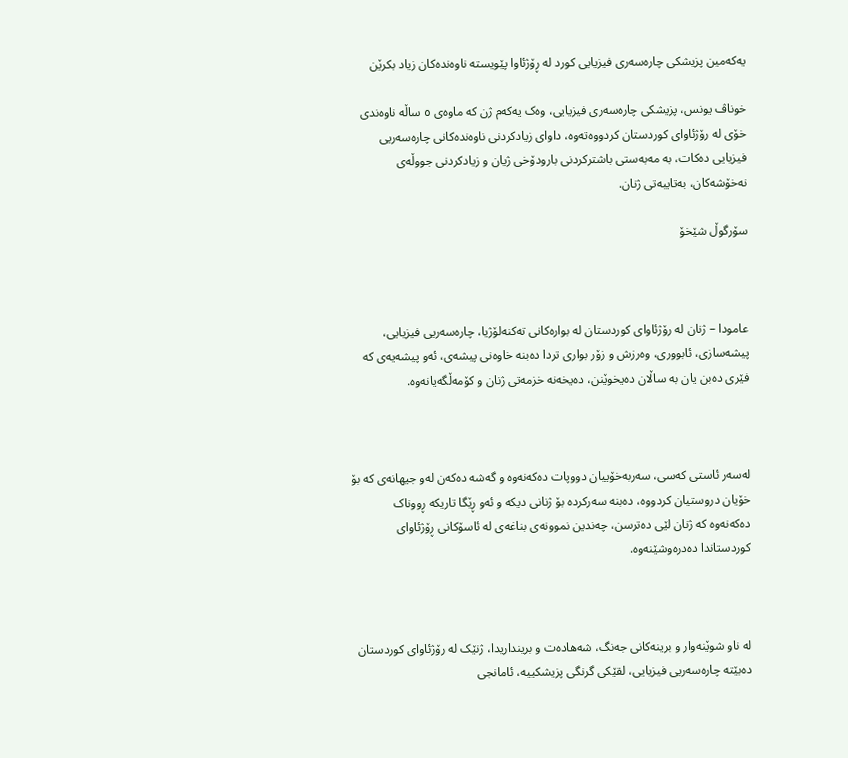یەکەمین پزیشکی چارەسەری فیزیایی کورد لە ڕۆژئاوا پێویستە ناوەندەکان زیاد بکرێن

خوناڤ یونس، پزیشکی چارەسەری فیزیایی، وەک یەکەم ژن کە ماوەی ٥ ساڵە ناوەندی خۆی لە رۆژئاوای کوردستان کردووەتەوە، داوای زیادکردنی ناوەندەکانی چارەسەریی فیزیایی دەکات، بە مەبەستی باشترکردنی بارودۆخی ژیان و زیادکردنی جووڵەی نەخۆشەکان، بەتایبەتی ژنان.

سۆرگوڵ شێخۆ



عامودا – ژنان لە رۆژئاوای کوردستان لە بوارەکانی تەکنەلۆژیا، چارەسەریی فیزیایی، پیشەسازی، ئابووری، وەرزش و زۆر بواری تردا دەبنە خاوەنی پیشەی، ئەو پیشەیەی کە فێری دەبن یان بە ساڵان دەیخوێنن، دەیخەنە خزمەتی ژنان و کۆمەڵگەیانەوە.



لەسەر ئاستی کەسی، سەربەخۆییان دووپات دەکەنەوە و گەشە دەکەن لەو جیهانەی کە بۆ خۆیان دروستیان کردووە، دەبنە سەرکردە بۆ ژنانی دیکە و ئەو ڕێگا تاریکە ڕووناک دەکەنەوە کە ژنان لێی دەترسن، چەندین نموونەی بناغەی لە ئاسۆکانی ڕۆژئاوای کوردستاندا دەدرەوشێنەوە.



لە ناو شوێنەوار و برینەکانی جەنگ، شه‌هادەت و برینداریدا، ژنێک لە رۆژئاوای کوردستان دەبێتە چارەسەریی فیزیایی، لقێکی گرنگی پزیشکییە، ئامانجی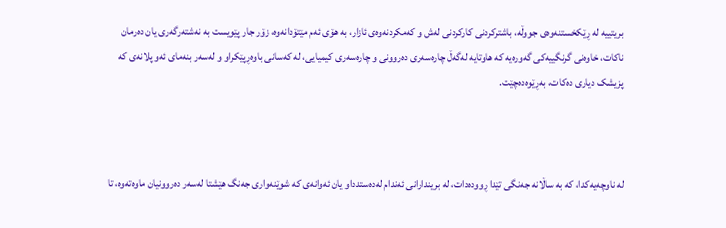بریتییە لە ڕێکخستنەوەی جووڵە، باشترکردنی کارکردنی لەش و کەمکردنەوەی ئازار، بە هۆی ئەم مێتۆدانەوە، زۆر جار پێویست بە نەشتەرگەری یان دەرمان ناکات، خاوەنی گرنگییەکی گەورەیە کە هاوتایە لەگەڵ چارەسەری دەروونی و چارەسەری کیمیایی، لە کەسانی باوەڕپێکراو و لەسەر بنەمای ئەو پلانەی کە پزیشک دیاری دەکات، بەڕێوەدەچێت.



لە ناوچەیەکدا، کە بە ساڵانە جەنگی تێدا ڕوودەدات، لە بریندارانی ئەندام لەدەستدداو یان ئەوانەی کە شوێنەواری جەنگ هێشتا لەسەر دەروونیان ماوەتەوە، تا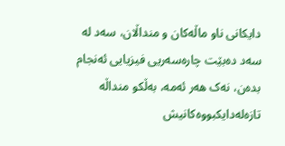دایکانی ناو ماڵەکان و منداڵان، سەد لە سەد دەبێت چارەسەریی فیزیایی ئەنجام بدەن، نەک هەر ئەمە، بەڵکو منداڵە تازەلەدایکبووەکانیش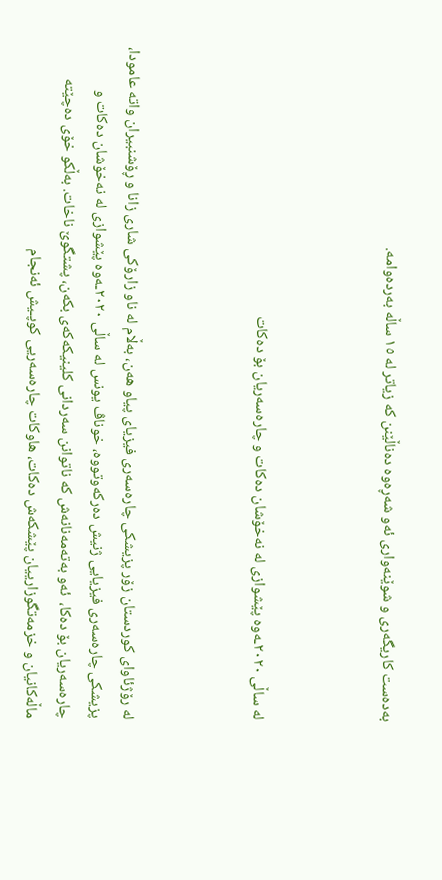بەدەست کاریگەری و شوێنەواری ئەو شەڕەوە دەناڵێنن کە زیاتر لە ١٥ ساڵە بەردەوامە.



لە ساڵی ٢٠٢٠ـەوە پێشوازی لە نەخۆشان دەکات و چارەسەریان بۆ دەکات



لە رۆژئاوای کوردستان زۆر پزیشکی چارەسەری فیزیای پیاو هەن، بەڵام لە ناو زارۆکی شاری زانا و ڕۆشنبیران واتە عامودا، پزیشکی چارەسەری فیزیایی ژنیش دەرکەوتووە، خوناڤ یونس لە ساڵی ٢٠٢٠ـەوە پێشوازی لە نەخۆشان دەکات و چارەسەریان بۆ دەکا،  ئەو بەتەمەنانەش کە ناتوانن سەردانی کلینیکەکەی بکەن، پشتگوێ ناخات. بەڵکو خۆی دەچێتە ماڵەکانیان و خزمەتگوزارییان پێشکەش دەکات، هاوکات چارەسەریی کوپـیش ئەنجام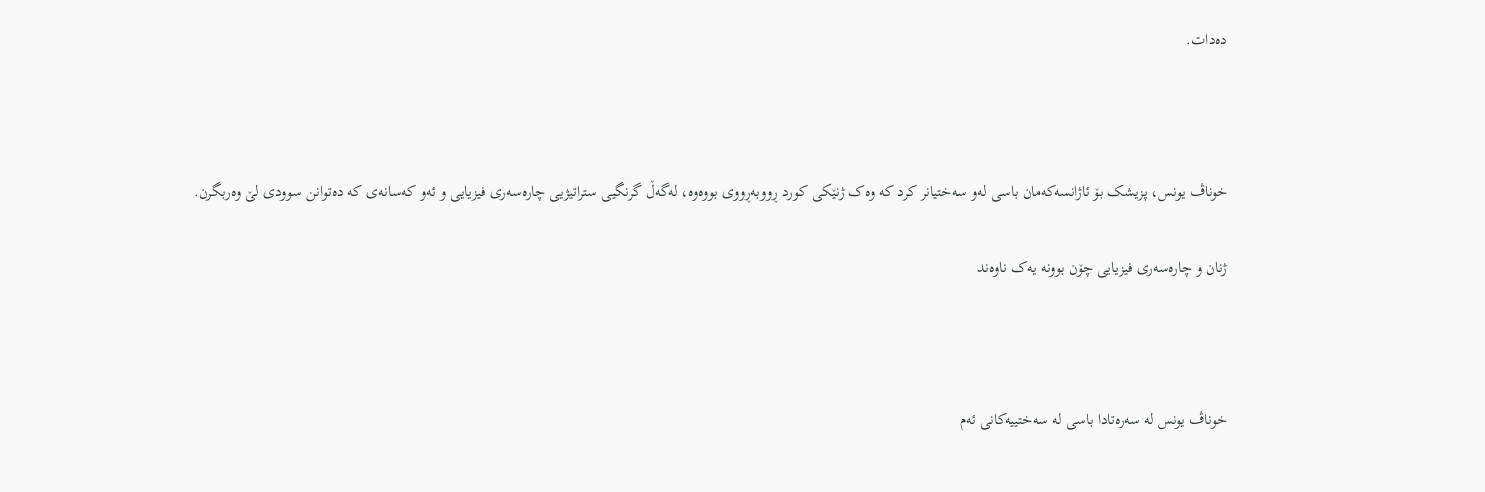دەدات.



خوناڤ یونس، پزیشک بۆ ئاژانسەکەمان باسی لەو سەختیانر کرد کە وەک ژنێکی کورد ڕووبەڕووی بووەوە، لەگەڵ گرنگیی ستراتیژیی چارەسەری فیزیایی و ئەو کەسانەی کە دەتوانن سوودی لێ وەربگرن.

ژنان و چارەسەری فیزیایی چۆن بوونە یەک ناوەند



خوناڤ یونس لە سەرەتادا باسی لە سەختییەکانی ئەم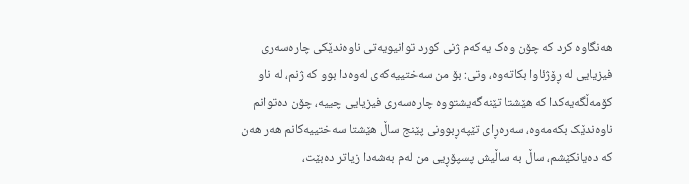هەنگاوە کرد کە چۆن وەک یەکەم ژنی کورد توانیویەتی ناوەندێکی چارەسەری فیزیایی لە ڕۆژئاوا بکاتەوە، وتی: بۆ من سەختییەکەی لەوەدا بوو کە ژنم، لە ناو کۆمەڵگەیەکدا کە هێشتا تێنەگەیشتووە چارەسەری فیزیایی چییە، چۆن دەتوانم ناوەندێک بکەمەوە، سەرەڕای تێپەڕبوونی پێنج ساڵ هێشتا سەختییەکانم هەر هەن کە دەیانکێشم، ساڵ بە ساڵیش پسپۆڕیی من لەم بەشەدا زیاتر دەبێت،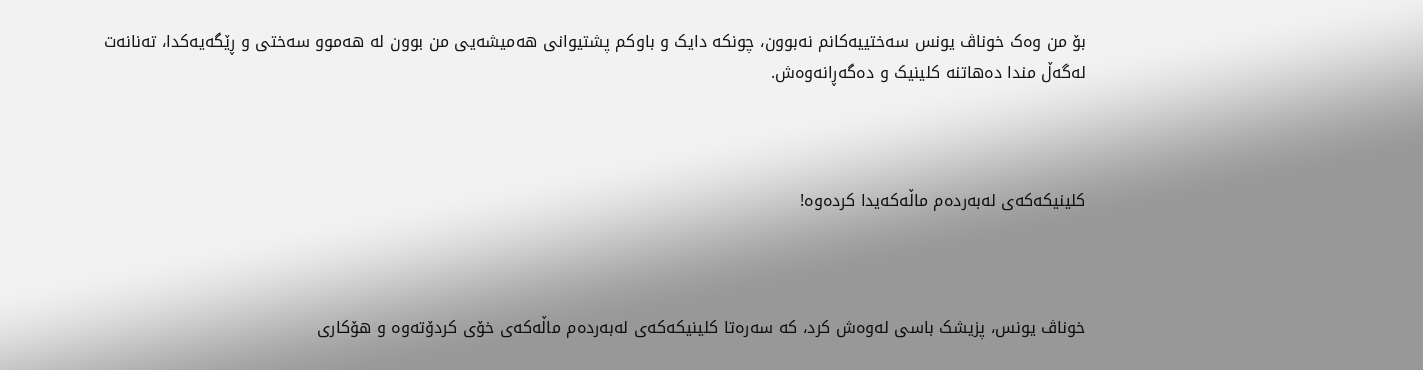بۆ من وەک خوناڤ یونس سەختییەکانم نەبوون، چونکە دایک و باوکم پشتیوانی هەمیشەیی من بوون لە هەموو سەختی و ڕێگەیەکدا، تەنانەت لەگەڵ مندا دەهاتنە کلینیک و دەگەڕانەوەش.



کلینیکەکەی لەبەردەم ماڵەکەیدا کردەوە!



خوناڤ یونس، پزیشک باسی لەوەش کرد، کە سەرەتا کلینیکەکەی لەبەردەم ماڵەکەی خۆی کردۆتەوە و هۆکاری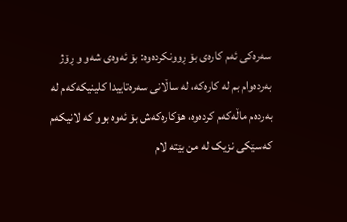سەرەکی ئەم کارەی بۆ ڕوونکردەوە: بۆ ئەوەی شەو و ڕۆژ بەردەوام بم لە کارەکە، لە ساڵانی سەرەتاییدا کلینیکەکەم لە بەردەم ماڵەکەم کردەوە، هۆکارەکەش بۆ ئەوە بوو کە لانیکەم کەسێکی نزیک لە من بێتە لام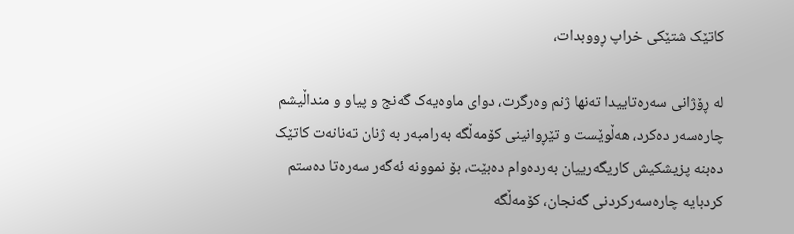کاتێک شتێکی خراپ ڕووبدات،

لە ڕۆژانی سەرەتاییدا تەنها ژنم وەرگرت، دوای ماوەیەک گەنج و پیاو و منداڵیشم چارەسەر دەکرد، هەڵوێست و تێڕوانینی کۆمەڵگە بەرامبەر بە ژنان تەنانەت کاتێک دەبنە پزیشکیش کاریگەرییان بەردەوام دەبێت، بۆ نموونە ئەگەر سەرەتا دەستم کردبایە چارەسەرکردنی گەنجان، کۆمەڵگە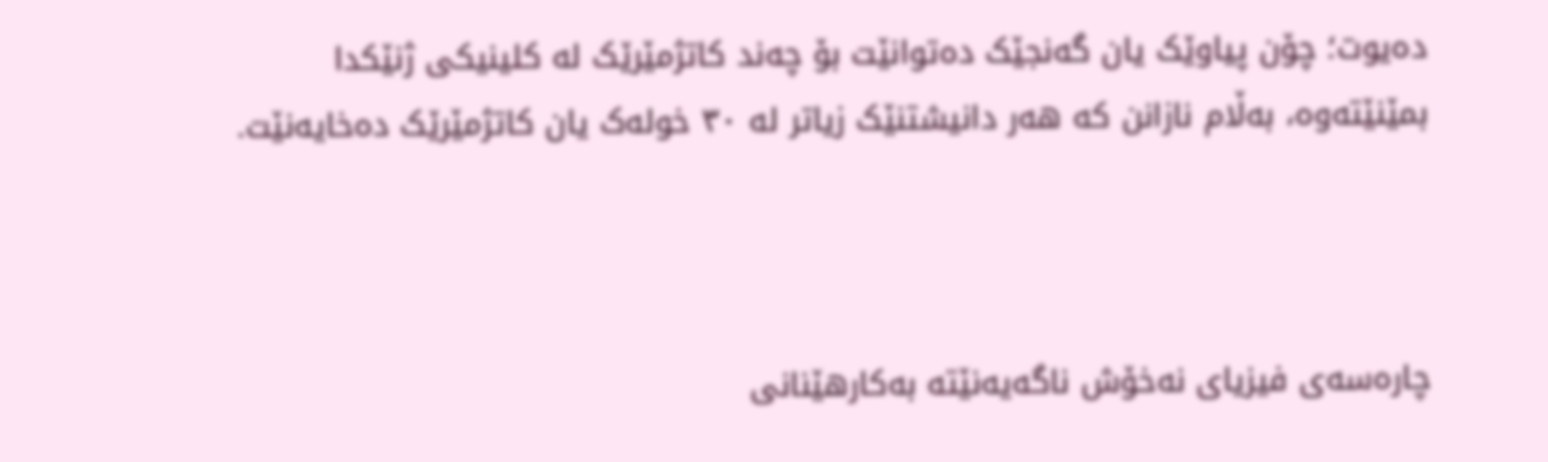دەیوت؛ چۆن پیاوێک یان گەنجێک دەتوانێت بۆ چەند کاتژمێرێک لە کلینیکی ژنێکدا بمێنێتەوە، بەڵام نازانن کە هەر دانیشتنێک زیاتر لە ٣٠ خولەک یان کاتژمێرێک دەخایەنێت.



چارەسەی فیزیای نەخۆش ناگەیەنێتە بەکارهێنانی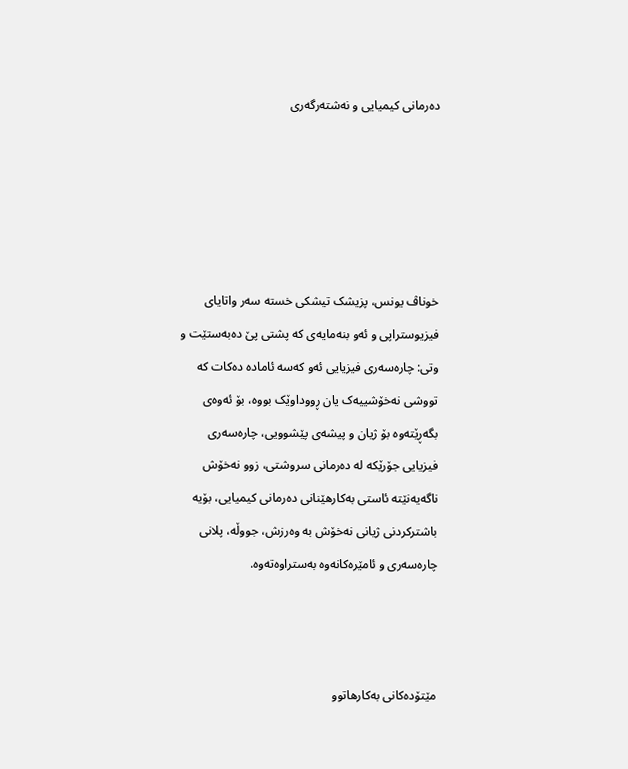دەرمانی کیمیایی و نەشتەرگەری





خوناڤ یونس، پزیشک تیشکی خستە سەر واتایای فیزیوستراپی و ئەو بنەمایەی کە پشتی پێ دەبەستێت و وتی: چارەسەری فیزیایی ئەو کەسە ئامادە دەکات کە تووشی نەخۆشییەک یان ڕووداوێک بووە، بۆ ئەوەی بگەڕێتەوە بۆ ژیان و پیشەی پێشوویی، چارەسەری فیزیایی جۆرێکە لە دەرمانی سروشتی، زوو نەخۆش ناگەیەنێتە ئاستی بەکارهێنانی دەرمانی کیمیایی، بۆیە باشترکردنی ژیانی نەخۆش بە وەرزش، جووڵە، پلانی چارەسەری و ئامێرەکانەوە بەستراوەتەوە.



مێتۆدەکانی بەکارهاتوو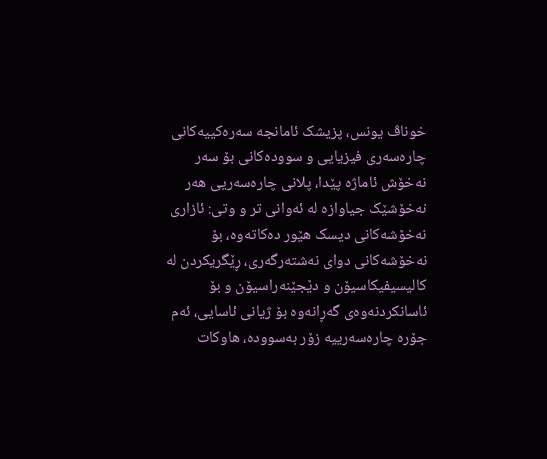خوناڤ یونس، پزیشک ئامانجە سەرەکییەکانی چارەسەری فیزیایی و سوودەکانی بۆ سەر نەخۆش ئاماژە پێدا، پلانی چارەسەریی هەر نەخۆشێک جیاوازە لە ئەوانی تر و وتی: ئازاری نەخۆشەکانی دیسک هێور دەکاتەوە، بۆ نەخۆشەکانی دوای نەشتەرگەری، ڕێگریکردن لە کالیسیفیکاسیۆن و دێجێنەراسیۆن و بۆ ئاسانکردنەوەی گەڕانەوە بۆ ژیانی ئاسایی، ئەم جۆرە چارەسەرییە زۆر بەسوودە، هاوکات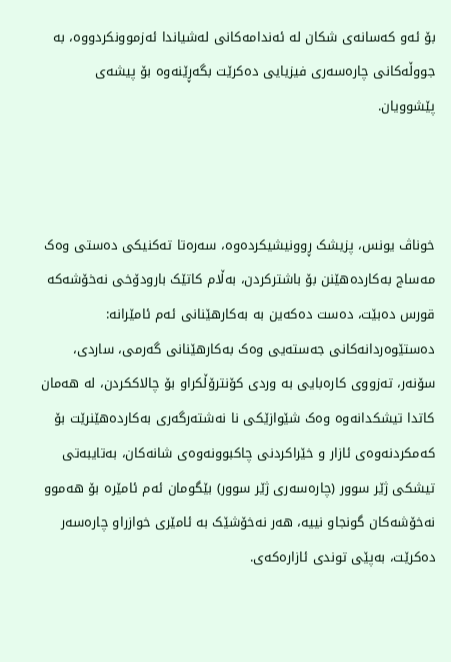بۆ ئەو کەسانەی شکان لە ئەندامەکانی لەشیاندا ئەزموونکردووە، بە جووڵەکانی چارەسەری فیزیایی دەکرێت بگەڕێنەوە بۆ پیشەی پێشوویان.



خوناڤ یونس، پزیشک ڕوونیشیکردەوە، سەرەتا تەکنیکی دەستی وەک مەساج بەکاردەهێنن بۆ باشترکردن، بەڵام کاتێک بارودۆخی نەخۆشەکە قورس دەبێت، دەست دەکەین بە بەکارهێنانی ئەم ئامێرانە: دەستێوەردانەکانی جەستەیی وەک بەکارهێنانی گەرمی، ساردی، سۆنەر، تەزووی کارەبایی بە وردی کۆنترۆڵکراو بۆ چالاککردن، لە هەمان کاتدا تیشکدانەوە وەک شێوازێکی نا نەشتەرگەری بەکاردەهێنرێت بۆ کەمکردنەوەی ئازار و خێراکردنی چاکبوونەوەی شانەکان، بەتایبەتی تیشکی ژێر سوور (چارەسەری ژێر سوور) بێگومان ئەم ئامێرە بۆ هەموو نەخۆشەکان گونجاو نییە، هەر نەخۆشێک بە ئامێری خوازراو چارەسەر دەکرێت، بەپێی توندی ئازارەکەی.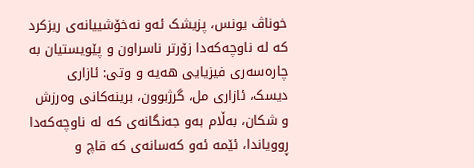خوناڤ یونس، پزیشک ئەو نەخۆشییانەی ریزکرد کە لە ناوچەکەدا زۆرتر ناسراون و پێویستیان بە چارەسەری فیزیایی هەیە و وتی: ئازاری دیسک، ئازاری مل، گرژبوون، برینەکانی وەرزش و شکان، بەڵام بەو جەنگانەی کە لە ناوچەکەدا ڕوویاندا، ئێمە ئەو کەسانەی کە قاچ و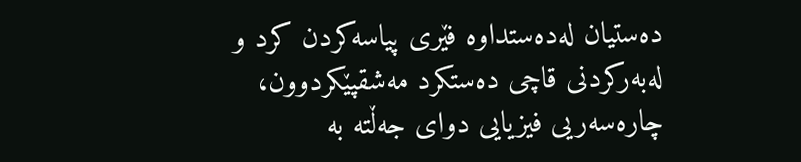دەستیان لەدەستداوە فێری پیاسەکردن کرد و لەبەرکردنی قاچی دەستکرد مەشقپێکردوون، چارەسەریی فیزیایی دوای جەڵتە بە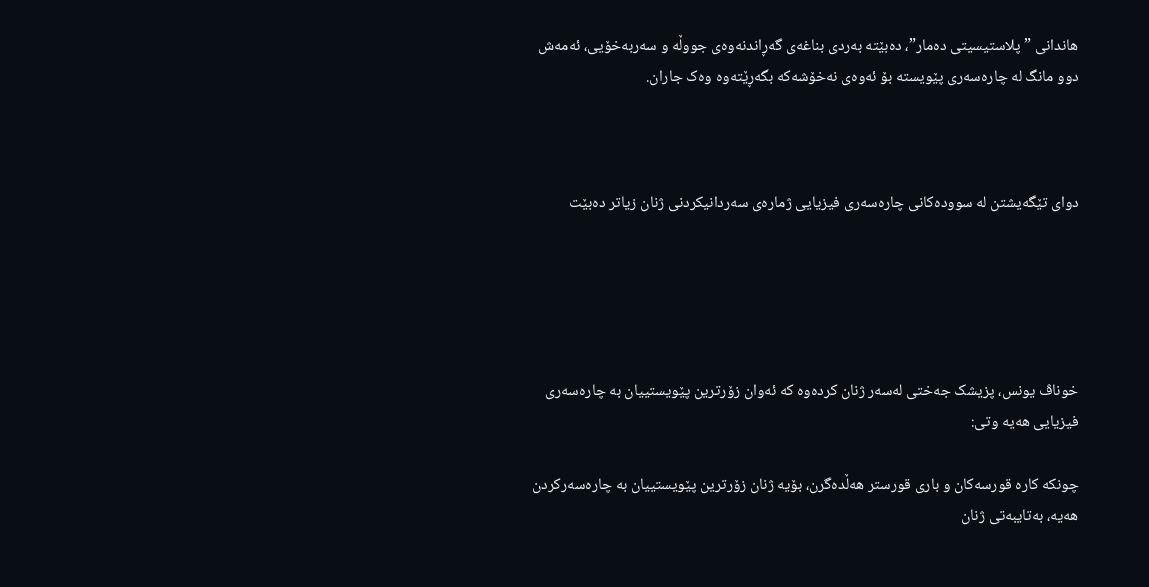هاندانی ”پلاستیسیتی دەمار”، دەبێتە بەردی بناغەی گەڕاندنەوەی جووڵە و سەربەخۆیی، ئەمەش دوو مانگ لە چارەسەری پێویستە بۆ ئەوەی نەخۆشەکە بگەڕێتەوە وەک جاران.



دوای تێگەیشتن لە سوودەکانی چارەسەری فیزیایی ژمارەی سەردانیکردنی ژنان زیاتر دەبێت





خوناڤ یونس، پزیشک جەختی لەسەر ژنان کردەوە کە ئەوان زۆرترین پێویستییان بە چارەسەری فیزیایی هەیە وتی:

چونکە کارە قورسەکان و باری قورستر هەڵدەگرن، بۆیە ژنان زۆرترین پێویستییان بە چارەسەرکردن هەیە، بەتایبەتی ژنان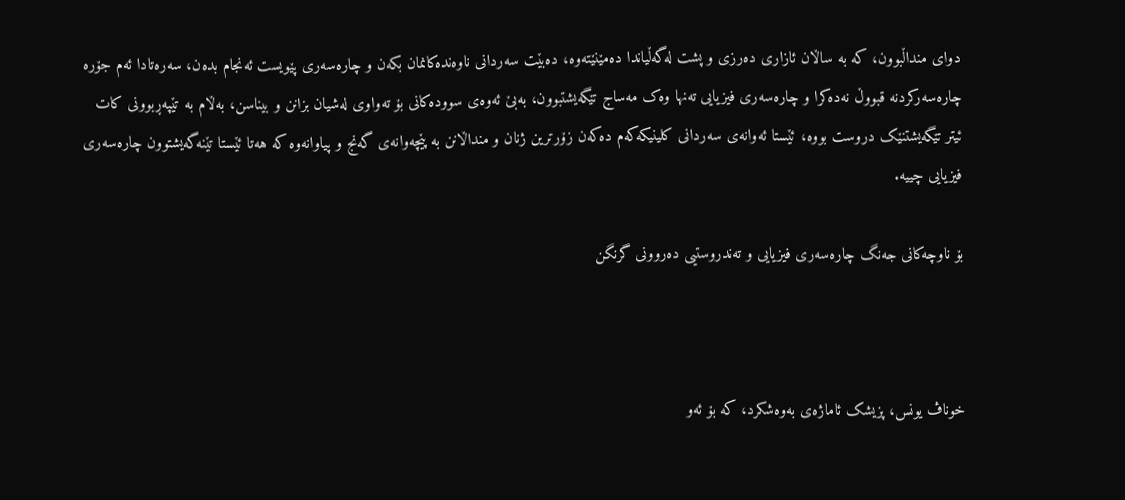دوای منداڵبوون، کە بە ساڵان ئازاری دەرزی و پشت لەگەڵیاندا دەمێنێتەوە، دەبێت سەردانی ناوەندەکانمان بکەن و چارەسەری پێویست ئەنجام بدەن، سەرەتادا ئەم جۆرە چارەسەرکردنە قبووڵ نەدەکرا و چارەسەری فیزیایی تەنها وەک مەساج تێگەیشتبوون، بەبێ ئەوەی سوودەکانی بۆ تەواوی لەشیان بزانن و بیناسن، بەڵام بە تێپەڕبوونی كات ئیتر تێگەیشتنێک دروست بووە، ئێستا ئەوانەی سەردانی کلینیکەکەم دەکەن زۆرترین ژنان و منداڵانن بە پێچەوانەی گەنج و پیاوانەوە کە هەتا ئێستا تێنەگەیشتوون چارەسەری فیزیایی چییە.

بۆ ناوچەکانی جەنگ چارەسەری فیزیایی و تەندروستیی دەروونی گرنگن



خوناڤ یونس، پزیشک ئاماژەی بەوەشکرد، کە بۆ ئەو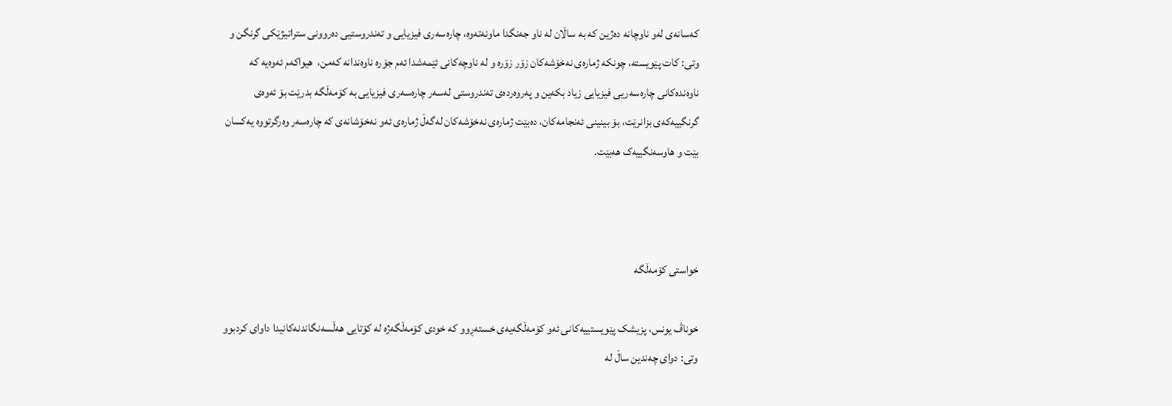کەسانەی لەو ناوچانە دەژین کە بە ساڵان لە ناو جەنگدا ماونەتەوە، چارەسەری فیزیایی و تەندروستیی دەروونی ستراتیژێکی گرنگن و وتی: کات پێویستە، چونکە ژمارەی نەخۆشەکان زۆر زۆرە و لە ناوچەکانی ئێمەشدا ئەم جۆرە ناوەندانە کەمن،  هیواکەم ئەوەیە کە ناوەندەکانی چارەسەریی فیزیایی زیاد بکەین و پەروەردەی تەندروستی لەسەر چارەسەری فیزیایی بە کۆمەڵگە بدرێت بۆ ئەوەی گرنگییەکەی بزانرێت، بۆ بینینی ئەنجامەکان، دەبێت ژمارەی نەخۆشەکان لەگەڵ ژمارەی ئەو نەخۆشانەی کە چارەسەر وەرگرتووە یەکسان بێت و هاوسەنگییەک هەبێت.



خواستی کۆمەڵگە

خوناڤ یونس، پزیشک پێویستییەکانی ئەو کۆمەڵگەیەی خستەڕوو کە خودی کۆمەڵگەژە لە کۆتایی هەڵسەنگاندنەکانیدا داوای کردبوو وتی: دوای چەندین ساڵ لە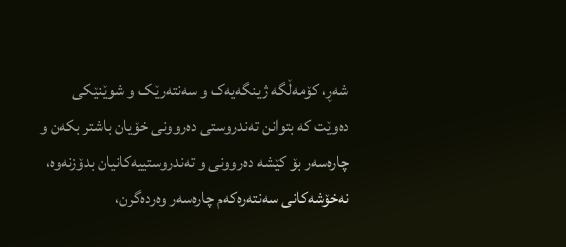شەڕ، کۆمەڵگە ژینگەیەک و سەنتەرێک و شوێنێکی دەوێت کە بتوانن تەندروستی دەروونی خۆیان باشتر بکەن و چارەسەر بۆ کێشە دەروونی و تەندروستییەکانیان بدۆزنەوە، نەخۆشەکانی سەنتەرەکەم چارەسەر وەردەگرن،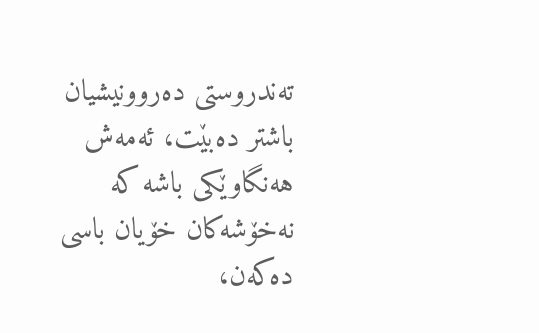تەندروستی دەروونیشیان باشتر دەبێت، ئەمەش هەنگاوێکی باشە کە نەخۆشەکان خۆیان باسی دەکەن،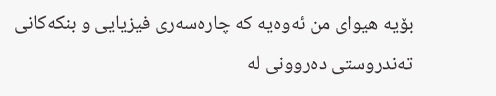بۆیە هیوای من ئەوەیە کە چارەسەری فیزیایی و بنکەکانی تەندروستی دەروونی لە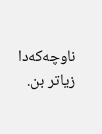ناوچەکەدا زیاتر بن.